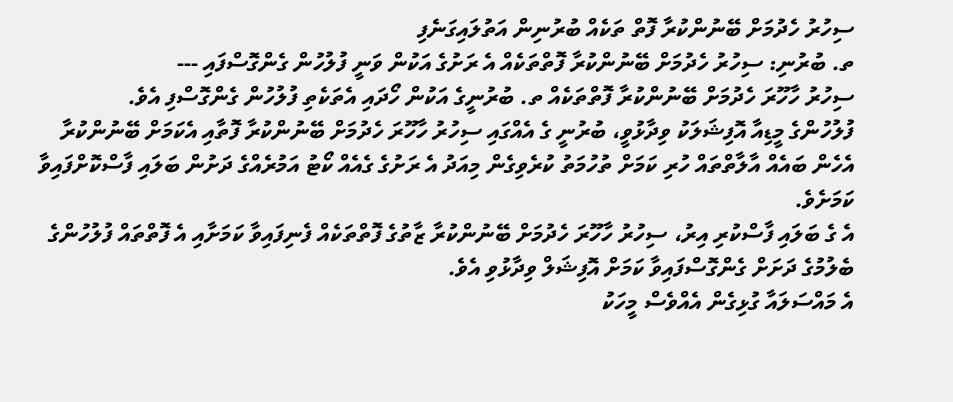ސިހުރު ހެދުމަށް ބޭނުންކުރާ ފޮތް ތަކެއް ބުރުނިން އަތުލައިގަނެފި
ތ. ބުރުނި: ސިހުރު ހެދުމަށް ބޭނުންކުރާ ފޮތްތަކެއް އެ ރަށުގެ އަކުން ވަނީ ފުލުހުން ގެންގޮސްފައި ---
ސިހުރު ހާހޫރަ ހެދުމަށް ބޭނުންކުރާ ފޮތްތަކެއް ތ. ބުރުނީގެ އަކުން ހޯދައި އެތަކެތި ފުލުހުން ގެންގޮސްފި އެވެ.
ފުލުހުންގެ މީޑިއާ އޮފިޝަލަކު ވިދާޅުވީ، ބުރުނީ ގެ އެއްގައި ސިހުރު ހާހޫރަ ހެދުމަށް ބޭނުންކުރާ ފޮތާއި އެކަމަށް ބޭނުންކުރާ އެހެން ބައެއް އާލާތްތައް ހުރި ކަމަށް ތުހުމަތު ކުރެވިގެން މިއަދު އެ ރަށުގެ ގެއެއް ކޯޓު އަމުރެއްގެ ދަށުން ބަލައި ފާސްކޮށްފައިވާ ކަމަށެވެ.
އެ ގެ ބަލައި ފާސްކުރި އިރު، ސިހުރު ހާހޫރަ ހެދުމަށް ބޭނުންކުރާ ޒާތުގެ ފޮތްތަކެއް ފެނިފައިވާ ކަމަށާއި އެ ފޮތްތައް ފުލުހުންގެ ބެލުމުގެ ދަށަށް ގެންގޮސްފައިވާ ކަމަށް އޮފިޝަލް ވިދާޅުވި އެވެ.
އެ މައްސަލައާ ގުޅިގެން އެއްވެސް މީހަކު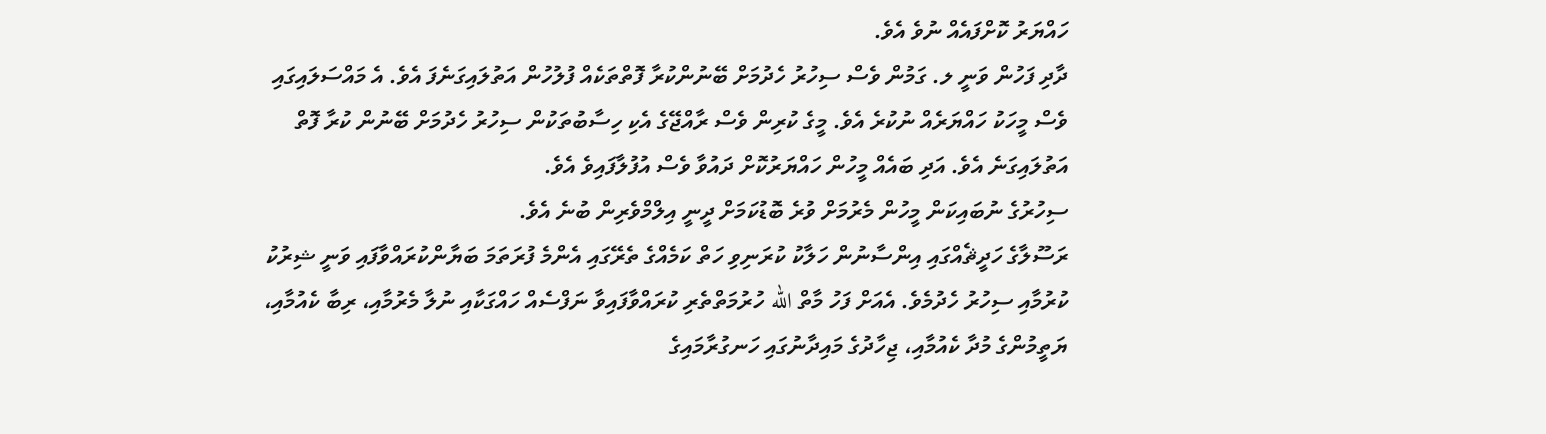ހައްޔަރު ކޮށްފައެއް ނުވެ އެވެ.
ދާދި ފަހުން ވަނީ ލ. ގަމުން ވެސް ސިހުރު ހެދުމަށް ބޭނުންކުރާ ފޮތްތަކެއް ފުލުހުން އަތުލައިގަނެފަ އެވެ. އެ މައްސަލައިގައި ވެސް މީހަކު ހައްޔަރެއް ނުކުރެ އެވެ. މީގެ ކުރިން ވެސް ރާއްޖޭގެ އެކި ހިސާބުތަކުން ސިހުރު ހެދުމަށް ބޭނުން ކުރާ ފޮތް އަތުލައިގަނެ އެވެ. އަދި ބައެއް މީހުން ހައްޔަރުކޮށް ދައުވާ ވެސް އުފުލާފައިވެ އެވެ.
ސިހުރުގެ ނުބައިކަން މީހުން މެރުމަށް ވުރެ ބޮޑުކަމަށް ދީނީ އިލްމްވެރިން ބުނެ އެވެ.
ރަސޫލާގެ ހަދީޘެއްގައި އިންސާނުން ހަލާކު ކުރަނިވި ހަތް ކަމެއްގެ ތެރޭގައި އެންމެ ފުރަތަމަ ބަޔާންކުރައްވާފައި ވަނީ ޝިރުކު ކުރުމާއި ސިހުރު ހެދުމެވެ. އެއަށް ފަހު މާތް الله ހުރުމަތްތެރި ކުރައްވާފައިވާ ނަފްސެއް ހައްގަކާއި ނުލާ މެރުމާއި، ރިބާ ކެއުމާއި، ޔަތީމުންގެ މުދާ ކެއުމާއި، ޖިހާދުގެ މައިދާނުގައި ހަނގުރާމައިގެ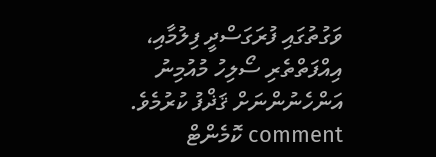ވަގުތުގައި ފުރަގަސްދީ ފިލުމާއި، އިއްފަތްތެރި ސޯލިހު މުއުމިނު އަންހެނުންނަށް ޤަޛްފު ކުރުމެވެ.
comment ކޮމެންޓް